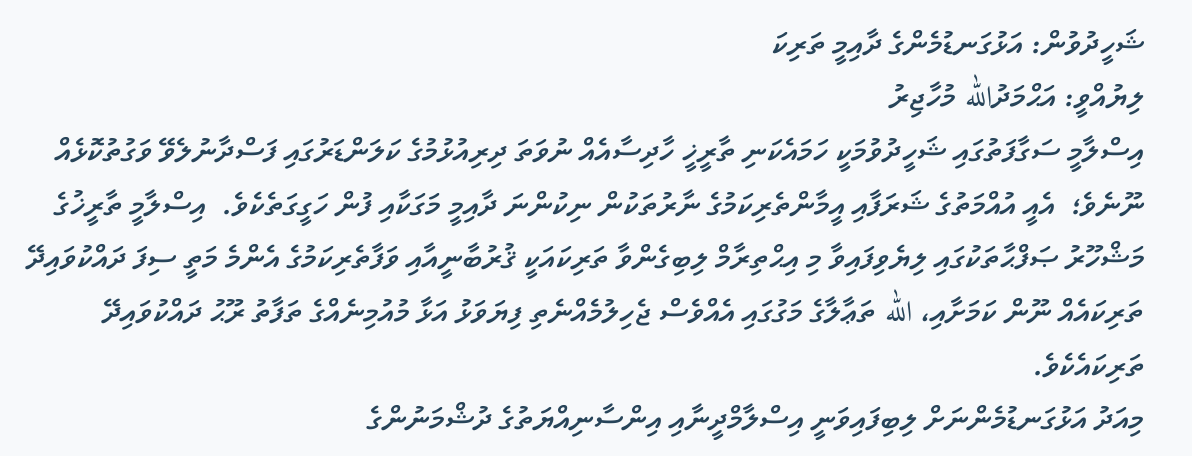ޝަހީދުވުން: އަޅުގަނޑުމެންގެ ދާއިމީ ތަރިކަ
ލިޔުއްވީ: އަޙްމަދުالله މުހާޖިރު
އިސްލާމީ ސަގާފަތުގައި ޝަހީދުވުމަކީ ހަމައެކަނި ތާރީޚީ ހާދިސާއެއް ނުވަތަ ދިރިއުޅުމުގެ ކަލަންޑަރުގައި ފަސްދާނުލެވޭ ވަގުތުކޮޅެއް ނޫނެވެ؛  އެއީ އުއްމަތުގެ ޝަރަފާއި އީމާންތެރިކަމުގެ ނާރުތަކުން ނިކުންނަ ދާއިމީ މަގަކާއި ފުން ހަގީގަތެކެވެ.  އިސްލާމީ ތާރީޚުގެ މަޝްހޫރު ޞަފްޙާތަކުގައި ލިޔެވިފައިވާ މި އިޙްތިރާމް ލިބިގެންވާ ތަރިކައަކީ ޤުރުބާނީއާއި ވަފާތެރިކަމުގެ އެންމެ މަތީ ސިފަ ދައްކުވައިދޭ ތަރިކައެއް ނޫން ކަމަށާއި، الله ތަޢާލާގެ މަގުގައި އެއްވެސް ޖެހިލުމެއްނެތި ފިޔަވަޅު އަޅާ މުއުމިނެއްގެ ތަފާތު ރޫޙު ދައްކުވައިދޭ ތަރިކައެކެވެ.
މިއަދު އަޅުގަނޑުމެންނަށް ލިބިފައިވަނީ އިސްލާމްދީނާއި އިންސާނިއްޔަތުގެ ދުޝްމަނުންގެ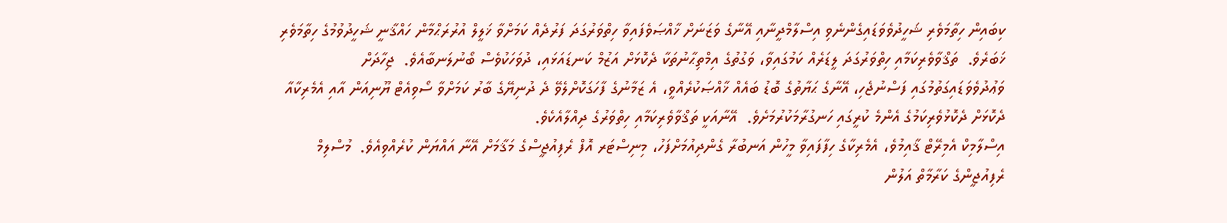ކިބައިން ހިތާމަވެރި ޝަހީދުވެވަޑައިގެންނެވި އިސްލާމްދީނާއި އޭނާގެ ވަޒަނަށް ޚާއްޞަވެފައިވާ ހިތްވަރުގަދަ ފަރުދެއް ކަމަށްވާ ޚަލީލް އުރުރަޙްމާން ހައްޤާނީ ޝަހީދުވުމުގެ ހިތާމަވެރި ޚަބަރެވެ.  ތަޤްވާވެރިކަމާއި ހިތްވަރުގަދަ ލީޑަރެއް ކަމުގައިވާ، ވަގުތުގެ އިމްތިޙާނުތަކާ ދެކޮޅަށް އަޒުމް ކަނޑައަޅައި، ދުވަހަކުވެސް ބޯނުލަނބާއެވެ.  ޖިހާދަށް ވަޢުދުވެވަޑައިގަތުމުގައި ފަސްނުޖެހި، އޭނާގެ ޙަޔާތުގެ ބޮޑު ބައެއް ޚާއްޞަކުރެއްވީ، އެ ޒަމާނުގެ ފާހަގަކޮށްލެވޭ ދެ ދުނިޔޭގެ ބާރު ކަމަށްވާ ސޯވިއެޓް ޔޫނިއަން އާއި އެމެރިކާއާ ދެކޮޅަށް ދެކޮޅުވެރިކަމުގެ އެންމެ ކުރީގައި ހަނގުރާމަކުރުމަށެވެ.  އޭނާއަކީ ތަޤްވާވެރިކަމާއި ހިތްވަރުގެ ދިއްލާއެކެވެ.
އިސްލާމިކް އެމިރޭޓް ޤާއިމުވެ، އެމެރިކާގެ ހިފާފައިވާ މީހުން އަނބުރާ ގެންދިއުމަށްފަހު، މިނިސްޓަރ އޮފް ރެފިއުޖީސްގެ މަޤާމަށް އޭނާ އައްޔަން ކުރެއްވިއެވެ.  މުސްލިމް ރެފިއުޖީންގެ ކަރާމާތް އަލުން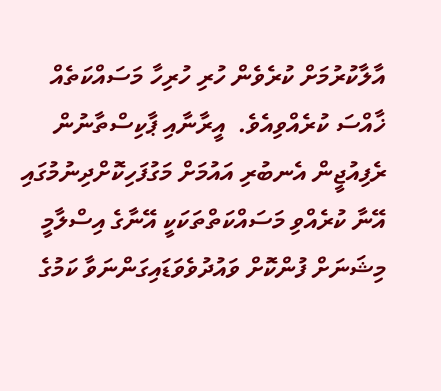އާލާކުރުމަށް ކުރެވެން ހުރި ހުރިހާ މަސައްކަތެއް ޚާއްސަ ކުރެއްވިއެވެ.  އީރާނާއި ޕާކިސްތާނުން ރެފިއުޖީން އެނބުރި އައުމަށް މަގުފަހިކޮށްދިނުމުގައި އޭނާ ކުރެއްވި މަސައްކަތްތަކަކީ އޭނާގެ އިސްލާމީ މިޝަނަށް ފުންކޮށް ވައުދުވެވަޑައިގަންނަވާ ކަމުގެ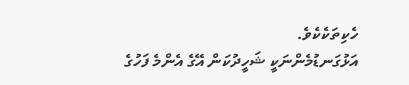ހެކިތަކެކެވެ.
އަޅުގަނޑުމެންނަކީ ޝަހީދުކަން އޭގެ އެންމެ ފަހުގެ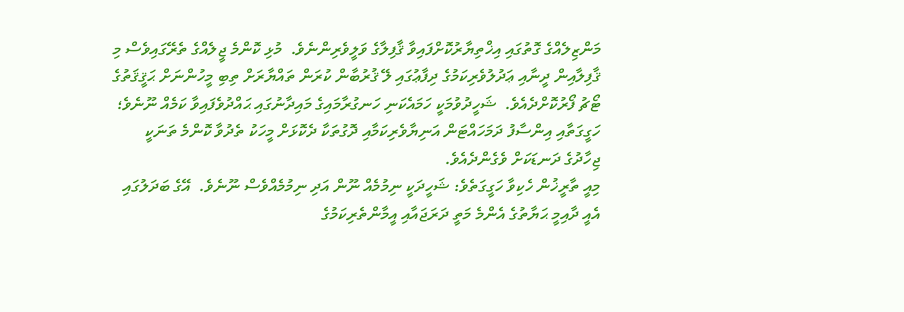މަންޒިލެއްގެ ގޮތުގައި އިޚްތިޔާރުކޮށްފައިވާ ޤާފިލާގެ ވަލީވެރިންނެވެ.  މުޅި ކޮންމެ ޖީލެއްގެ ތެރޭގައިވެސް މި ޤާފިލާއިން ދީނާއި ޢަދުލުވެރިކަމުގެ ދިފާޢުގައި ލޭ ޤުރުބާން ކުރަން ތައްޔާރަށް ތިބި މީހުންނަށް ޙަޤީޤަތުގެ ޓޯޗު ފޯރުކޮށްދެއެވެ.  ޝަހީދުވުމަކީ ހަމައެކަނި ހަނގުރާމައިގެ މައިދާނުގައި ޙައްދުވެފައިވާ ކަމެއް ނޫނެވެ؛  ހަގީގަތާއި އިންސާފު ދަމަހައްޓަން އަނިޔާވެރިކަމާއި ދޮގުތަކާ ދެކޮޅަށް މީހަކު ތެދުވާ ކޮންމެ ތަނަކީ ޖިހާދުގެ ދަނޑަކަށް ވެގެންދެއެވެ.
މިއީ ތާރީޚުން ހެކިވާ ހަގީގަތެވެ: ޝަހީދަކީ ނިމުމެއް ނޫން އަދި ނިމުމެއްވެސް ނޫނެވެ.  އޭގެ ބަދަލުގައި އެއީ ދާއިމީ ޙަޔާތުގެ އެންމެ މަތީ ދަރަޖައާއި އީމާންތެރިކަމުގެ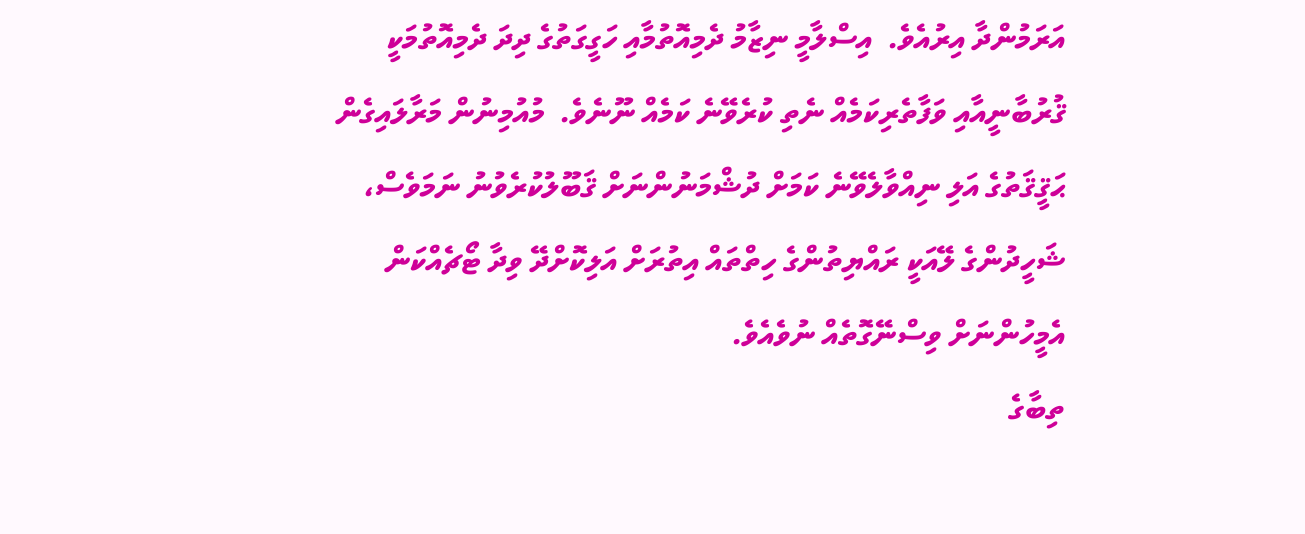އަރަމުންދާ އިރުއެވެ.  އިސްލާމީ ނިޒާމު ދެމިއޮތުމާއި ހަގީގަތުގެ ދިދަ ދެމިއޮތުމަކީ ޤުރުބާނީއާއި ވަފާތެރިކަމެއް ނެތި ކުރެވޭނެ ކަމެއް ނޫނެވެ.  މުއުމިނުން މަރާލައިގެން ޙަޤީޤަތުގެ އަލި ނިއްވާލެވޭނެ ކަމަށް ދުޝްމަނުންނަށް ޤަބޫލުކުރެވުނު ނަމަވެސް، ޝަހީދުންގެ ލޭއަކީ ރައްޔިތުންގެ ހިތްތައް އިތުރަށް އަލިކޮށްދޭ ވިދާ ޓޯޗެއްކަން އެމީހުންނަށް ވިސްނޭގޮތެއް ނުވެއެވެ.
ތިބާގެ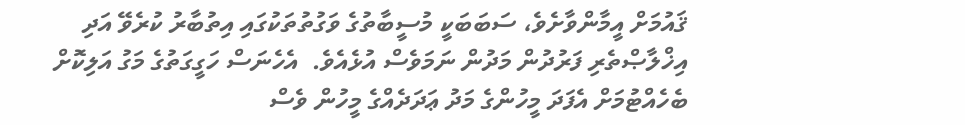ޤައުމަށް އީމާންވާށެވެ، ސަބަބަކީ މުސީބާތުގެ ވަގުތުތަކުގައި އިތުބާރު ކުރެވޭ އަދި އިޚްލާޞްތެރި ފަރުދުން މަދުން ނަމަވެސް އުޅެއެވެ.  އެހެނަސް ހަގީގަތުގެ މަގު އަލިކޮށް ބެހެއްޓުމަށް އެފަދަ މީހުންގެ މަދު ޢަދަދެއްގެ މީހުން ވެސް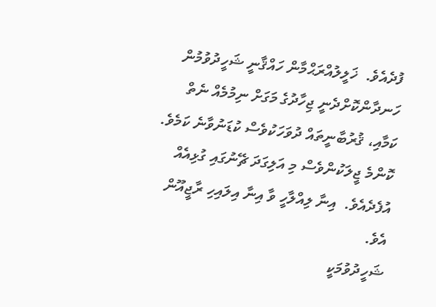ފުދެއެވެ.  ޚަލީލުއްރަޙްމާން ހައްޤާނީ ޝަހީދުވުމުން ހަނދާންކޮށްދެނީ ޖިހާދުގެ މަގަށް ނިމުމެއް ނެތް ކަމާއި، ޤުރުބާނީތައް ދުވަހަކުވެސް ކުޑަނުވާނެ ކަމެވެ.  ކޮންމެ ޖީލަކުންވެސް މި އަލިގަދަ ޗޭނުގައި ގުޅިއެއް އުފެދެއެވެ.  އިނާ ލިއްލާހީ ވާ އިނާ އިލައިހި ރާޖީއޫން އެވެ.
ޝަހީދުވުމަކީ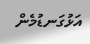އަޅުގަނޑުމެން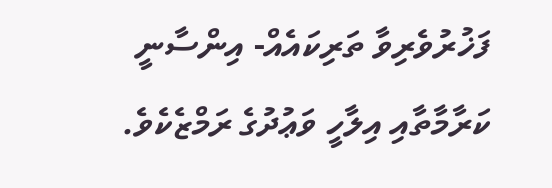ފަޚުރުވެރިވާ ތަރިކައެއް- އިންސާނީ ކަރާމާތާއި އިލާހީ ވަޢުދުގެ ރަމްޒެކެވެ.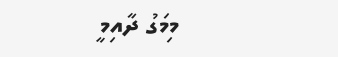މިމަގު ދާއިމީ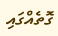ގޮތެއްގައި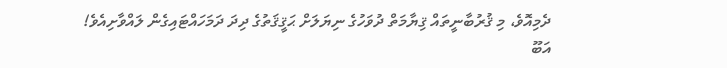ދެމިއޮވެ، މި ޤުރުބާނީތައް ޤިޔާމަތް ދުވަހުގެ ނިޔަލަށް ޙަޤީޤަތުގެ ދިދަ ދަމަހައްޓައިގެން ލައްވާށިއެވެ!
އަބޫ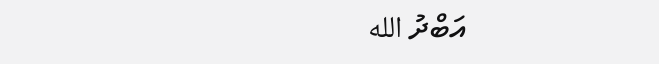އަބްދު الله